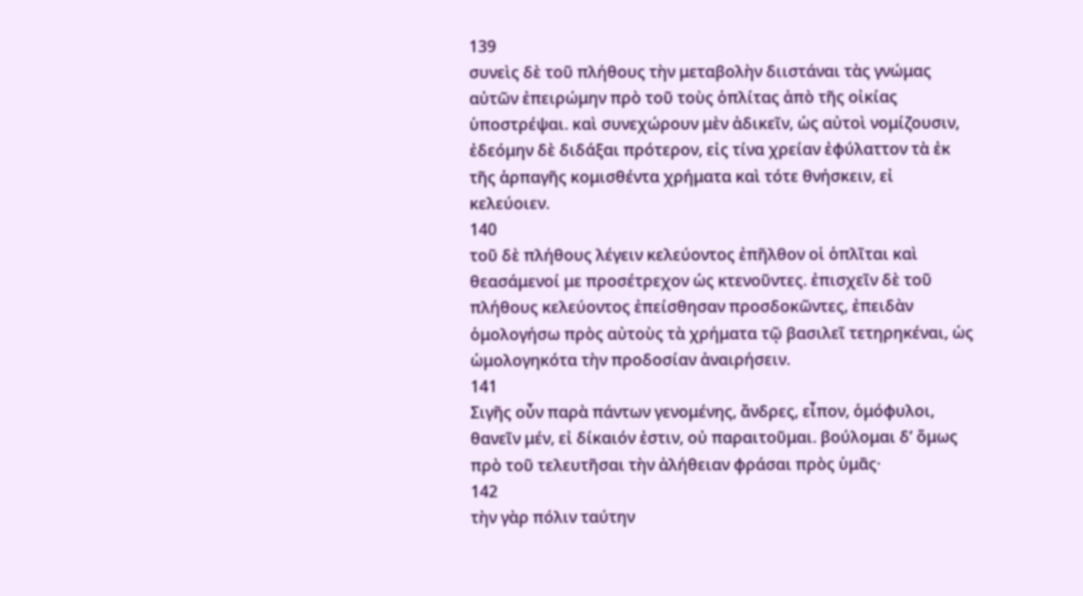139
συνεὶς δὲ τοῦ πλήθους τὴν μεταβολὴν διιστάναι τὰς γνώμας αὐτῶν ἐπειρώμην πρὸ τοῦ τοὺς ὁπλίτας ἀπὸ τῆς οἰκίας ὑποστρέψαι. καὶ συνεχώρουν μὲν ἀδικεῖν, ὡς αὐτοὶ νομίζουσιν, ἐδεόμην δὲ διδάξαι πρότερον, εἰς τίνα χρείαν ἐφύλαττον τὰ ἐκ τῆς ἁρπαγῆς κομισθέντα χρήματα καὶ τότε θνήσκειν, εἰ κελεύοιεν.
140
τοῦ δὲ πλήθους λέγειν κελεύοντος ἐπῆλθον οἱ ὁπλῖται καὶ θεασάμενοί με προσέτρεχον ὡς κτενοῦντες. ἐπισχεῖν δὲ τοῦ πλήθους κελεύοντος ἐπείσθησαν προσδοκῶντες, ἐπειδὰν ὁμολογήσω πρὸς αὐτοὺς τὰ χρήματα τῷ βασιλεῖ τετηρηκέναι, ὡς ὡμολογηκότα τὴν προδοσίαν ἀναιρήσειν.
141
Σιγῆς οὖν παρὰ πάντων γενομένης, ἄνδρες, εἶπον, ὁμόφυλοι, θανεῖν μέν, εἰ δίκαιόν ἐστιν, οὐ παραιτοῦμαι. βούλομαι δʼ ὅμως πρὸ τοῦ τελευτῆσαι τὴν ἀλήθειαν φράσαι πρὸς ὑμᾶς·
142
τὴν γὰρ πόλιν ταύτην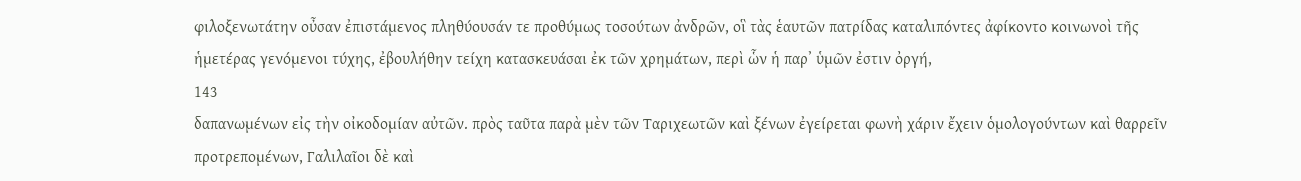φιλοξενωτάτην οὖσαν ἐπιστάμενος πληθύουσάν τε προθύμως τοσούτων ἀνδρῶν, οἳ τὰς ἑαυτῶν πατρίδας καταλιπόντες ἀφίκοντο κοινωνοὶ τῆς ἡμετέρας γενόμενοι τύχης, ἐβουλήθην τείχη κατασκευάσαι ἐκ τῶν χρημάτων, περὶ ὧν ἡ παρʼ ὑμῶν ἐστιν ὀργή,
143
δαπανωμένων εἰς τὴν οἰκοδομίαν αὐτῶν. πρὸς ταῦτα παρὰ μὲν τῶν Ταριχεωτῶν καὶ ξένων ἐγείρεται φωνὴ χάριν ἔχειν ὁμολογούντων καὶ θαρρεῖν προτρεπομένων, Γαλιλαῖοι δὲ καὶ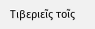Τιβεριεῖς τοῖς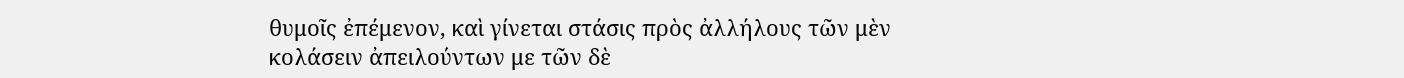θυμοῖς ἐπέμενον, καὶ γίνεται στάσις πρὸς ἀλλήλους τῶν μὲν κολάσειν ἀπειλούντων με τῶν δὲ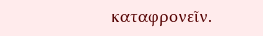καταφρονεῖν.